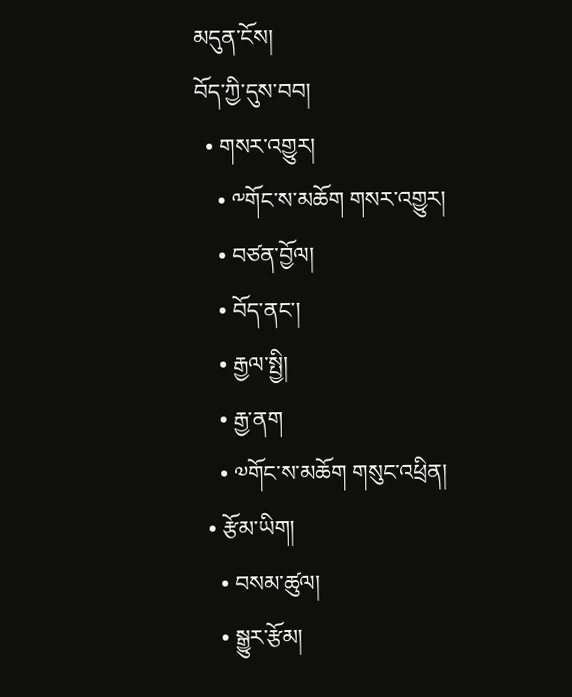མདུན་ངོས།
བོད་ཀྱི་དུས་བབ།
  • གསར་འགྱུར།
    • ༸གོང་ས་མཆོག གསར་འགྱུར།
    • བཙན་བྱོལ།
    • བོད་ནང་།
    • རྒྱལ་སྤྱི།
    • རྒྱ་ནག
    • ༧གོང་ས་མཆོག གསུང་འཕྲིན།
  • རྩོམ་ཡིག།
    • བསམ་ཚུལ།
    • སྒྱུར་རྩོམ།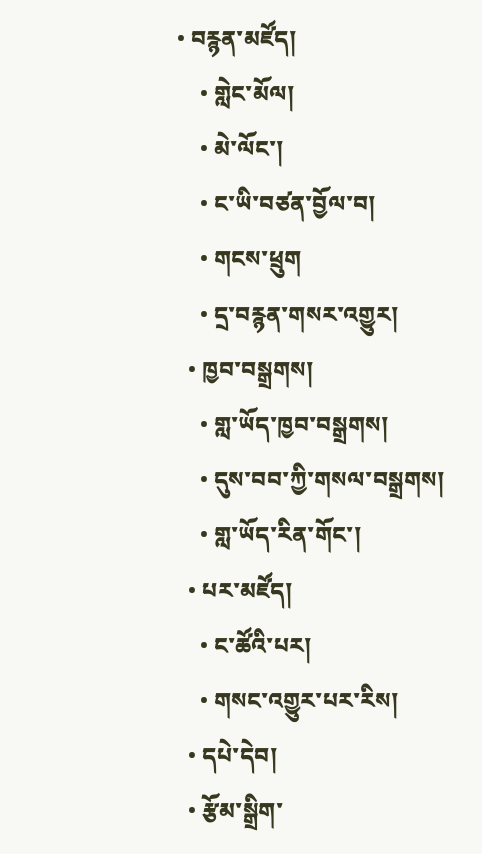• བརྙན་མཛོད།
    • གླེང་མོལ།
    • མེ་ལོང་།
    • ང་ཡི་བཙན་བྱོལ་བ།
    • གངས་ཕྲུག
    • དྲ་བརྙན་གསར་འགྱུར།
  • ཁྱབ་བསྒྲགས།
    • གླ་ཡོད་ཁྱབ་བསྒྲགས།
    • དུས་བབ་ཀྱི་གསལ་བསྒྲགས།
    • གླ་ཡོད་རིན་གོང་།
  • པར་མཛོད།
    • ང་ཚོའི་པར།
    • གསང་འགྱུར་པར་རིས།
  • དཔེ་དེབ།
  • རྩོམ་སྒྲིག་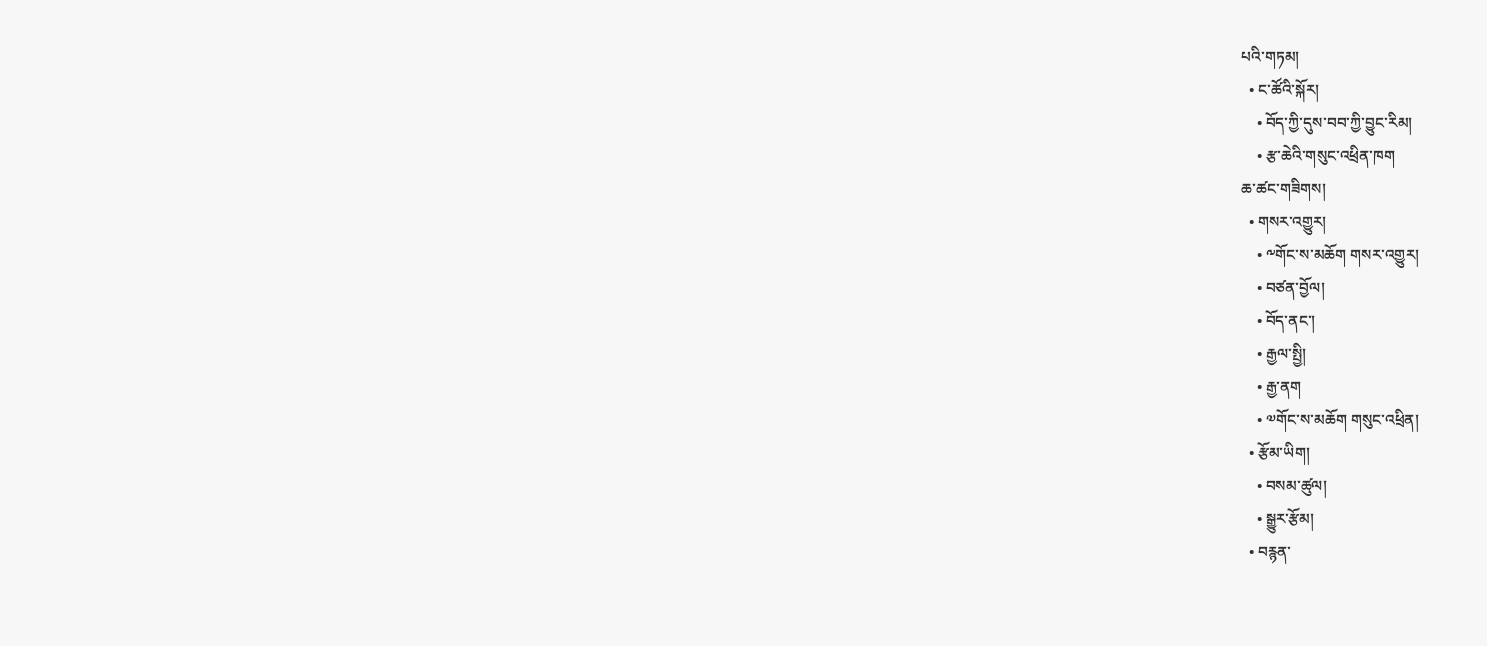པའི་གཏམ།
  • ང་ཚོའི་སྐོར།
    • བོད་ཀྱི་དུས་བབ་ཀྱི་བྱུང་རིམ།
    • རྩ་ཆེའི་གསུང་འཕྲིན་ཁག
ཆ་ཚང་གཟིགས།
  • གསར་འགྱུར།
    • ༸གོང་ས་མཆོག གསར་འགྱུར།
    • བཙན་བྱོལ།
    • བོད་ནང་།
    • རྒྱལ་སྤྱི།
    • རྒྱ་ནག
    • ༧གོང་ས་མཆོག གསུང་འཕྲིན།
  • རྩོམ་ཡིག།
    • བསམ་ཚུལ།
    • སྒྱུར་རྩོམ།
  • བརྙན་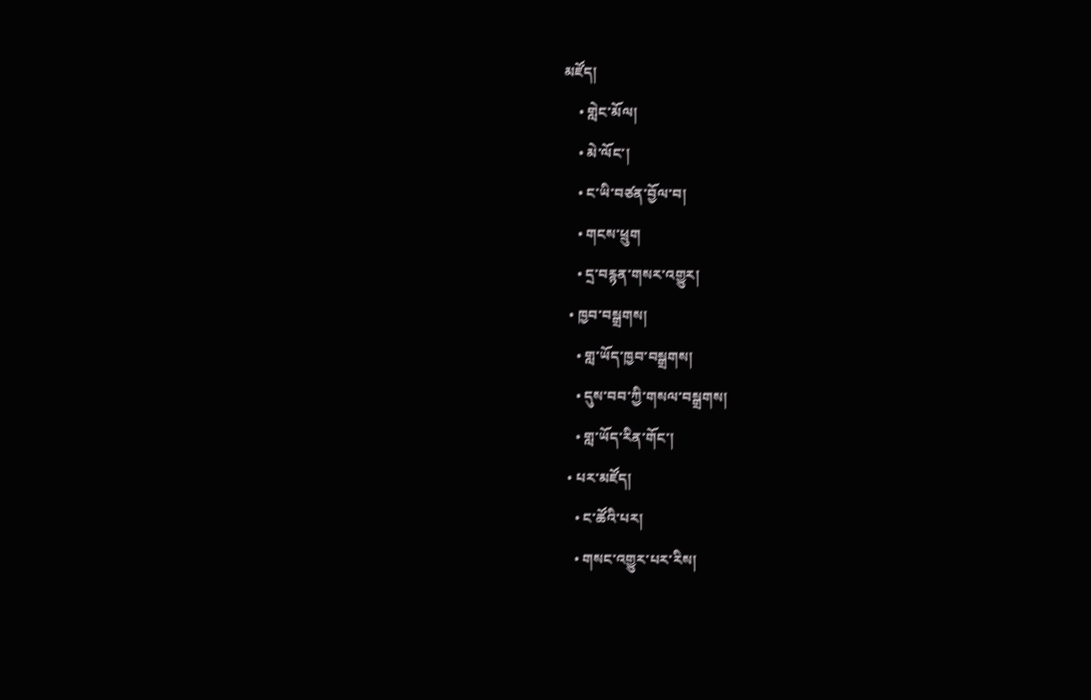མཛོད།
    • གླེང་མོལ།
    • མེ་ལོང་།
    • ང་ཡི་བཙན་བྱོལ་བ།
    • གངས་ཕྲུག
    • དྲ་བརྙན་གསར་འགྱུར།
  • ཁྱབ་བསྒྲགས།
    • གླ་ཡོད་ཁྱབ་བསྒྲགས།
    • དུས་བབ་ཀྱི་གསལ་བསྒྲགས།
    • གླ་ཡོད་རིན་གོང་།
  • པར་མཛོད།
    • ང་ཚོའི་པར།
    • གསང་འགྱུར་པར་རིས།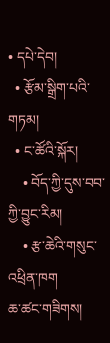• དཔེ་དེབ།
  • རྩོམ་སྒྲིག་པའི་གཏམ།
  • ང་ཚོའི་སྐོར།
    • བོད་ཀྱི་དུས་བབ་ཀྱི་བྱུང་རིམ།
    • རྩ་ཆེའི་གསུང་འཕྲིན་ཁག
ཆ་ཚང་གཟིགས།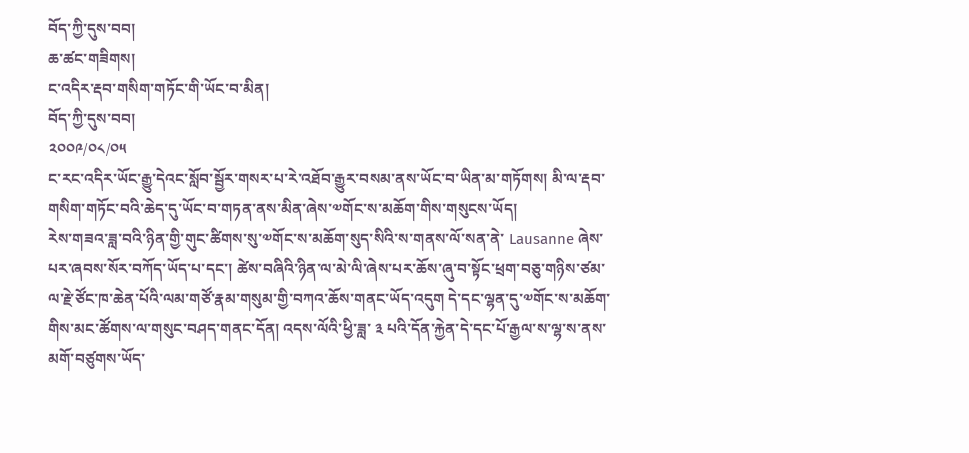བོད་ཀྱི་དུས་བབ།
ཆ་ཚང་གཟིགས།
ང་འདིར་རྡབ་གསིག་གཏོང་གི་ཡོང་བ་མིན།
བོད་ཀྱི་དུས་བབ།
༢༠༠༩/༠༨/༠༥
ང་རང་འདིར་ཡོང་རྒྱུ་དེའང་སློབ་སྦྱོར་གསར་པ་རེ་འཐོབ་རྒྱུར་བསམ་ནས་ཡོང་བ་ཡིན་མ་གཏོགས། མི་ལ་རྡབ་གསིག་གཏོང་བའི་ཆེད་དུ་ཡོང་བ་གཏན་ནས་མིན་ཞེས་༧གོང་ས་མཆོག་གིས་གསུངས་ཡོད།
རེས་གཟའ་ཟླ་བའི་ཉིན་གྱི་གུང་ཚིགས་སུ་༧གོང་ས་མཆོག་སུད་སིའི་ས་གནས་ལོ་སན་ནེ་ Lausanne ཞེས་པར་ཞབས་སོར་བཀོད་ཡོད་པ་དང་། ཚེས་བཞིའི་ཉིན་ལ་མེ་ལི་ཞེས་པར་ཆོས་ཞུ་བ་སྟོང་ཕྲག་བཅུ་གཉིས་ཙམ་ལ་རྗེ་ཙོང་ཁ་ཆེན་པོའི་ལམ་གཙོ་རྣམ་གསུམ་གྱི་བཀའ་ཆོས་གནང་ཡོད་འདུག དེ་དང་ལྷན་དུ་༧གོང་ས་མཆོག་གིས་མང་ཚོགས་ལ་གསུང་བཤད་གནང་དོན། འདས་ལོའི་ཕྱི་ཟླ་ ༣ པའི་དོན་རྐྱེན་དེ་དང་པོ་རྒྱལ་ས་ལྷ་ས་ནས་མགོ་བཙུགས་ཡོད་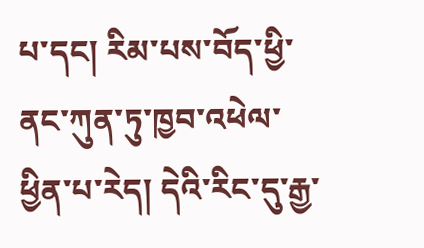པ་དང། རིམ་པས་བོད་ཕྱི་ནང་ཀུན་ཏུ་ཁྱབ་འཕེལ་ཕྱིན་པ་རེད། དེའི་རིང་དུ་རྒྱ་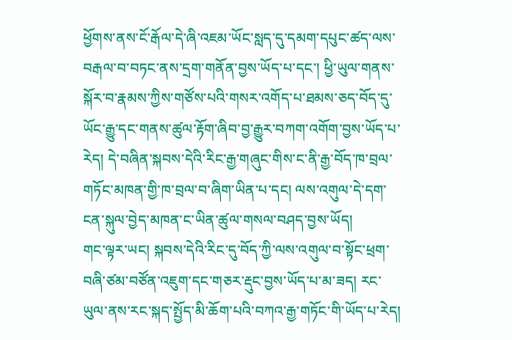ཕྱོགས་ནས་ངོ་རྒོལ་དེ་ཞི་འཇམ་ཡོང་སླད་དུ་དམག་དཔུང་ཚད་ལས་བརྒལ་བ་བཏང་ནས་དྲག་གནོན་བྱས་ཡོད་པ་དང་། ཕྱི་ཡུལ་གནས་སྐོར་བ་རྣམས་ཀྱིས་གཙོས་པའི་གསར་འགོད་པ་ཐམས་ཅད་བོད་དུ་ཡོང་རྒྱུ་དང་གནས་ཚུལ་རྟོག་ཞིབ་བྱ་རྒྱུར་བཀག་འགོག་བྱས་ཡོད་པ་རེད། དེ་བཞིན་སྐབས་དེའི་རིང་རྒྱ་གཞུང་གིས་ང་ནི་རྒྱ་བོད་ཁ་བྲལ་གཏོང་མཁན་གྱི་ཁ་བྲལ་བ་ཞིག་ཡིན་པ་དང། ལས་འགུལ་དེ་དག་ངན་སྐུལ་བྱེད་མཁན་ང་ཡིན་ཚུལ་གསལ་བཤད་བྱས་ཡོད།
གང་ལྟར་ཡང། སྐབས་དེའི་རིང་དུ་བོད་ཀྱི་ལས་འགུལ་བ་སྟོང་ཕྲག་བཞི་ཙམ་བཙོན་འཇུག་དང་གཅར་རྡུང་བྱས་ཡོད་པ་མ་ཟད། རང་ཡུལ་ནས་རང་སྐད་སྤྱོད་མི་ཆོག་པའི་བཀའ་རྒྱ་གཏོང་གི་ཡོད་པ་རེད།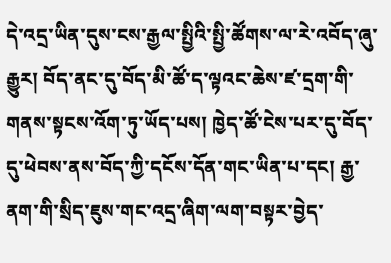དེ་འདྲ་ཡིན་དུས་ངས་རྒྱལ་སྤྱིའི་སྤྱི་ཚོགས་ལ་རེ་འབོད་ཞུ་རྒྱུར། བོད་ནང་དུ་བོད་མི་ཚོ་ད་ལྟའང་ཆེས་ཛ་དྲག་གི་གནས་སྟངས་འོག་ཏུ་ཡོད་པས། ཁྱེད་ཚོ་ངེས་པར་དུ་བོད་དུ་ཕེབས་ནས་བོད་ཀྱི་དངོས་དོན་གང་ཡིན་པ་དང། རྒྱ་ནག་གི་སྲིད་ཇུས་གང་འདྲ་ཞིག་ལག་བསྟར་བྱེད་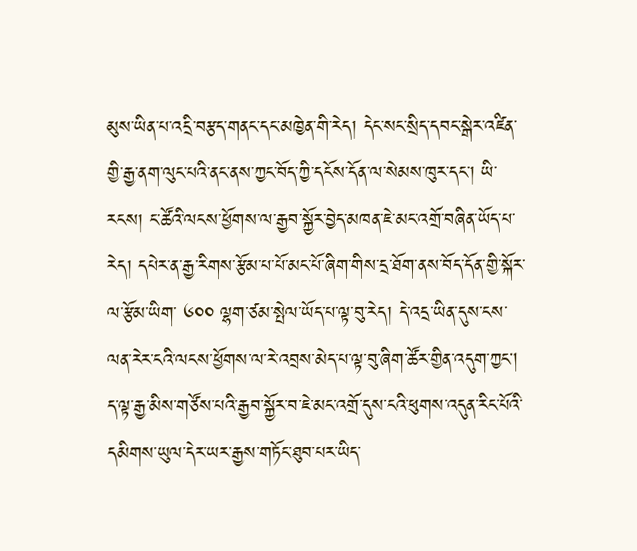མུས་ཡིན་པ་འདྲི་བརྩད་གནང་དང་མཁྱེན་གི་རེད། དེང་སང་སྲིད་དབང་སྒེར་འཛིན་གྱི་རྒྱ་ནག་ལུང་པའི་ནང་ནས་ཀྱང་བོད་ཀྱི་དངོས་དོན་ལ་སེམས་ཁུར་དང་། ཡི་རངས། ང་ཚོའི་ལངས་ཕྱོགས་ལ་རྒྱབ་སྐྱོར་བྱེད་མཁན་ཇེ་མང་འགྲོ་བཞིན་ཡོད་པ་རེད། དཔེར་ན་རྒྱ་རིགས་རྩོམ་པ་པོ་མང་པོ་ཞིག་གིས་དྲ་ཐོག་ནས་བོད་དོན་གྱི་སྐོར་ལ་རྩོམ་ཡིག་ ༦༠༠ ལྷག་ཙམ་སྤེལ་ཡོད་པ་ལྟ་བུ་རེད། དེ་འདྲ་ཡིན་དུས་ངས་ལན་རེར་ངའི་ལངས་ཕྱོགས་ལ་རེ་འབྲས་མེད་པ་ལྟ་བུ་ཞིག་ཚོར་གྱིན་འདུག་ཀྱང། ད་ལྟ་རྒྱ་མིས་གཙོས་པའི་རྒྱབ་སྐྱོར་བ་ཇེ་མང་འགྲོ་དུས་ངའི་ཕུགས་འདུན་རིང་པོའི་དམིགས་ཡུལ་དེར་ཡར་རྒྱས་གཏོང་ཐུབ་པར་ཡིད་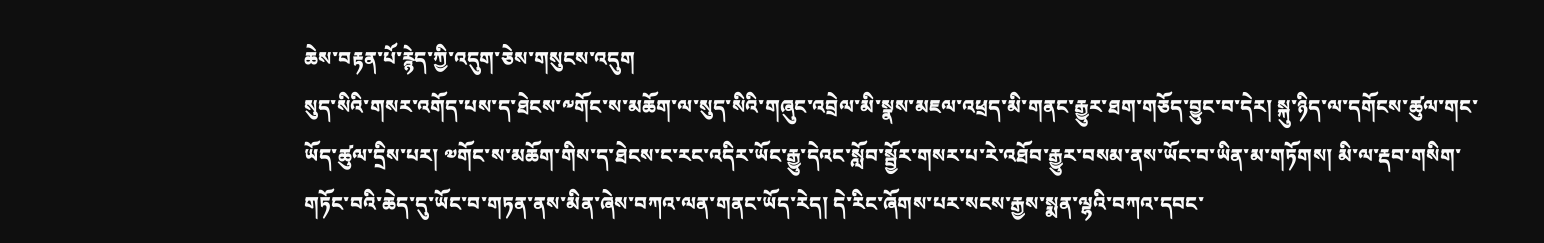ཆེས་བརྟན་པོ་རྙེད་ཀྱི་འདུག་ཅེས་གསུངས་འདུག
སུད་སིའི་གསར་འགོད་པས་ད་ཐེངས་༸གོང་ས་མཆོག་ལ་སུད་སིའི་གཞུང་འབྲེལ་མི་སྣས་མཇལ་འཕྲད་མི་གནང་རྒྱུར་ཐག་གཅོད་བྱུང་བ་དེར། སྐུ་ཉིད་ལ་དགོངས་ཚུལ་གང་ཡོད་ཚུལ་དྲིས་པར། ༧གོང་ས་མཆོག་གིས་ད་ཐེངས་ང་རང་འདིར་ཡོང་རྒྱུ་དེའང་སློབ་སྦྱོར་གསར་པ་རེ་འཐོབ་རྒྱུར་བསམ་ནས་ཡོང་བ་ཡིན་མ་གཏོགས། མི་ལ་རྡབ་གསིག་གཏོང་བའི་ཆེད་དུ་ཡོང་བ་གཏན་ནས་མིན་ཞེས་བཀའ་ལན་གནང་ཡོད་རེད། དེ་རིང་ཞོགས་པར་སངས་རྒྱས་སྨན་ལྷའི་བཀའ་དབང་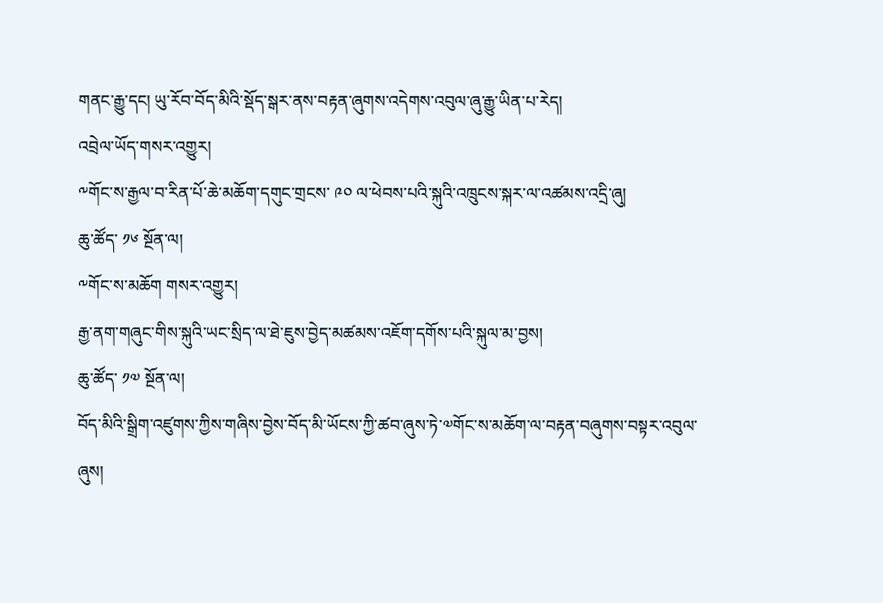གནང་རྒྱུ་དང། ཡུ་རོབ་བོད་མིའི་སྡོད་སྒར་ནས་བརྟན་ཞུགས་འདེགས་འབུལ་ཞུ་རྒྱུ་ཡིན་པ་རེད།
འབྲེལ་ཡོད་གསར་འགྱུར།
༸གོང་ས་རྒྱལ་བ་རིན་པོ་ཆེ་མཆོག་དགུང་གྲངས་ ༩༠ ལ་ཕེབས་པའི་སྐུའི་འཁྲུངས་སྐར་ལ་འཚམས་འདྲི་ཞུ།
ཆུ་ཚོད་ ༡༦ སྔོན་ལ།
༸གོང་ས་མཆོག གསར་འགྱུར།
རྒྱ་ནག་གཞུང་གིས་སྐུའི་ཡང་སྲིད་ལ་ཐེ་ཇུས་བྱེད་མཚམས་འཇོག་དགོས་པའི་སྐུལ་མ་བྱས།
ཆུ་ཚོད་ ༡༧ སྔོན་ལ།
བོད་མིའི་སྒྲིག་འཛུགས་ཀྱིས་གཞིས་བྱེས་བོད་མི་ཡོངས་ཀྱི་ཚབ་ཞུས་ཏེ་༧གོང་ས་མཆོག་ལ་བརྟན་བཞུགས་བསྟར་འབུལ་ཞུས།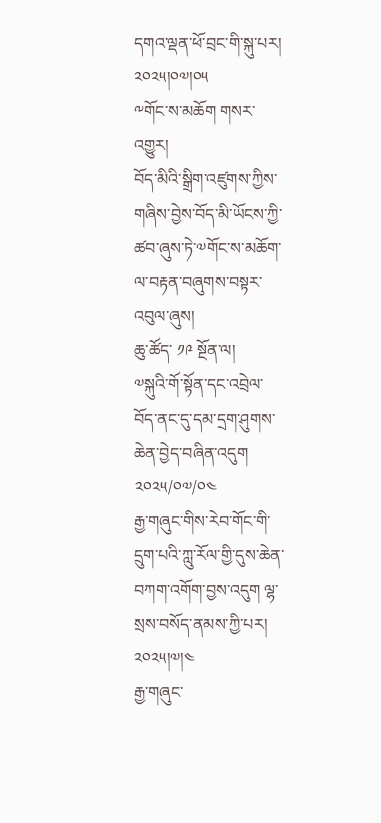དགའ་ལྡན་ཕོ་བྲང་གི་སྐུ་པར། ༢༠༢༥།༠༧།༠༥
༸གོང་ས་མཆོག གསར་འགྱུར།
བོད་མིའི་སྒྲིག་འཛུགས་ཀྱིས་གཞིས་བྱེས་བོད་མི་ཡོངས་ཀྱི་ཚབ་ཞུས་ཏེ་༧གོང་ས་མཆོག་ལ་བརྟན་བཞུགས་བསྟར་འབུལ་ཞུས།
ཆུ་ཚོད་ ༡༩ སྔོན་ལ།
༧སྐུའི་གོ་སྟོན་དང་འབྲེལ་བོད་ནང་དུ་དམ་དྲག་ཤུགས་ཆེན་བྱེད་བཞིན་འདུག
༢༠༢༥/༠༧/༠༤
རྒྱ་གཞུང་གིས་རེབ་གོང་གི་དྲུག་པའི་ཀླུ་རོལ་གྱི་དུས་ཆེན་བཀག་འགོག་བྱས་འདུག ལྷ་སྲས་བསོད་ནམས་ཀྱི་པར། ༢༠༢༥།༧།༤
རྒྱ་གཞུང་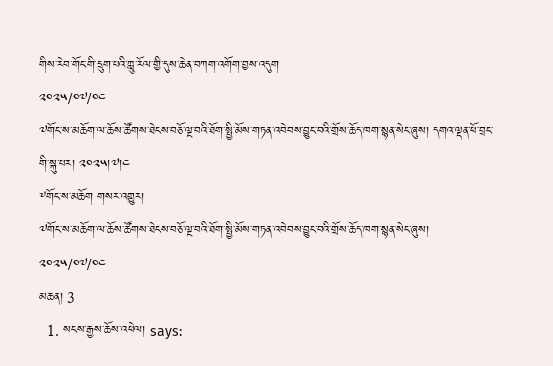གིས་རེབ་གོང་གི་དྲུག་པའི་ཀླུ་རོལ་གྱི་དུས་ཆེན་བཀག་འགོག་བྱས་འདུག
༢༠༢༥/༠༧/༠༤
༧གོང་ས་མཆོག་ལ་ཆོས་ཚོགས་ཐེངས་བཅོ་ལྔ་བའི་ཐོག་སྤྱི་མོས་གཏན་འབེབས་བྱུང་བའི་གྲོས་ཆོད་ཁག་སྙན་སེང་ཞུས། དགའ་ལྡན་ཕོ་བྲང་གི་སྐུ་པར། ༢༠༢༥།༧།༤
༸གོང་ས་མཆོག གསར་འགྱུར།
༧གོང་ས་མཆོག་ལ་ཆོས་ཚོགས་ཐེངས་བཅོ་ལྔ་བའི་ཐོག་སྤྱི་མོས་གཏན་འབེབས་བྱུང་བའི་གྲོས་ཆོད་ཁག་སྙན་སེང་ཞུས།
༢༠༢༥/༠༧/༠༤
མཆན། 3
  1. སངས་རྒྱས་ཆོས་འཕེལ། says: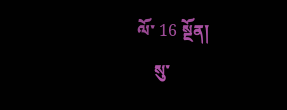ལོ་ 16 སྔོན།
    སུ་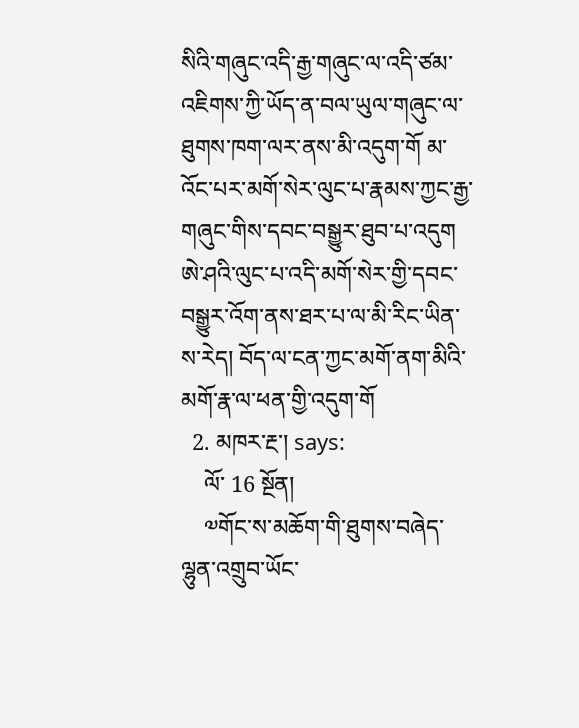སིའི་གཞུང་འདི་རྒྱ་གཞུང་ལ་འདི་ཙམ་འཇིགས་ཀྱི་ཡོད་ན་བལ་ཡུལ་གཞུང་ལ་ཐུགས་ཁག་ལར་ནས་མི་འདུག་གོ མ་འོང་པར་མགོ་སེར་ལུང་པ་རྣམས་ཀྱང་རྒྱ་གཞུང་གིས་དབང་བསྒྱུར་ཐུབ་པ་འདུག ཨེ་ཤའི་ལུང་པ་འདི་མགོ་སེར་གྱི་དབང་བསྒྱུར་འོག་ནས་ཐར་པ་ལ་མི་རིང་ཡིན་ས་རེད། བོད་ལ་ངན་ཀྱང་མགོ་ནག་མིའི་མགོ་རྣ་ལ་ཕན་གྱི་འདུག་གོ
  2. མཁར་རྔ་། says:
    ལོ་ 16 སྔོན།
    ༧གོང་ས་མཆོག་གི་ཐུགས་བཞེད་ལྷུན་འགྲུབ་ཡོང་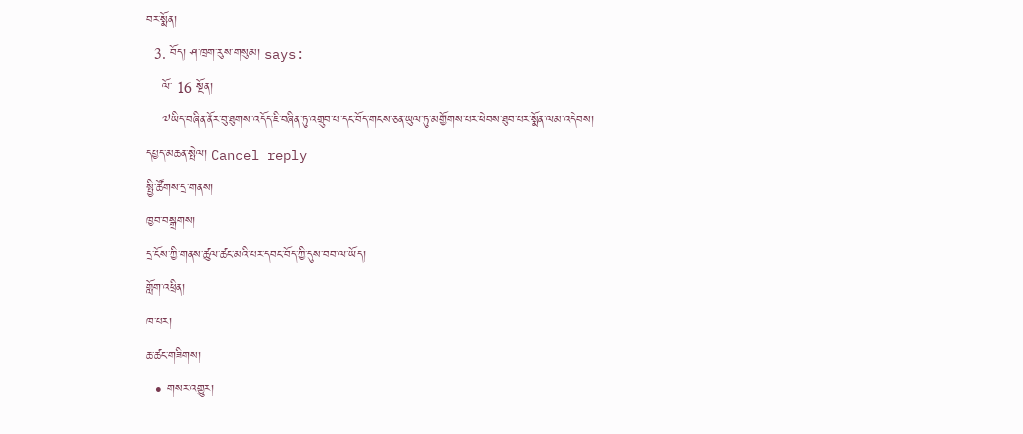བར་སྨོན།
  3. བོད། ཤ་ཁྲག་རུས་གསུམ། says:
    ལོ་ 16 སྔོན།
    ༧ཡིད་བཞིན་ནོར་བུ་ཐུགས་འདོད་ཇི་བཞིན་ཏུ་འགྲུབ་པ་དང་བོད་གངས་ཅན་ཡུལ་ཏུ་མགྱོགས་པར་ཕེབས་ཐུབ་པར་སྨོན་ལམ་འདེབས།
དཔྱད་མཆན་སྤེལ། Cancel reply
སྤྱི་ཚོགས་དྲ་གནས།
ཁྱབ་བསྒྲགས།
དྲ་ངོས་ཀྱི་གནས་ཚུལ་ཚང་མའི་པར་དབང་བོད་ཀྱི་དུས་བབ་ལ་ཡོད།
གློག་འཕྲིན།
ཁ་པར།
ཆ་ཚང་གཟིགས།
  • གསར་འགྱུར།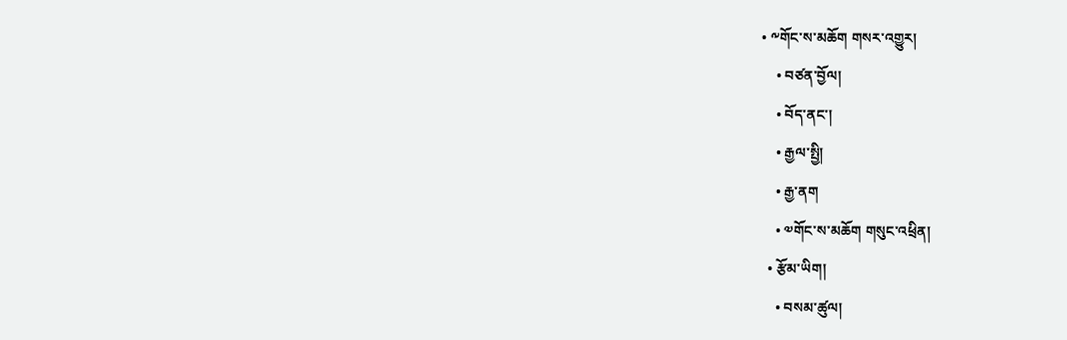• ༸གོང་ས་མཆོག གསར་འགྱུར།
    • བཙན་བྱོལ།
    • བོད་ནང་།
    • རྒྱལ་སྤྱི།
    • རྒྱ་ནག
    • ༧གོང་ས་མཆོག གསུང་འཕྲིན།
  • རྩོམ་ཡིག།
    • བསམ་ཚུལ།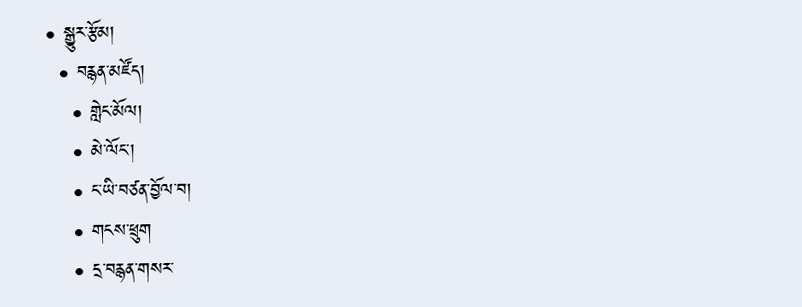• སྒྱུར་རྩོམ།
  • བརྙན་མཛོད།
    • གླེང་མོལ།
    • མེ་ལོང་།
    • ང་ཡི་བཙན་བྱོལ་བ།
    • གངས་ཕྲུག
    • དྲ་བརྙན་གསར་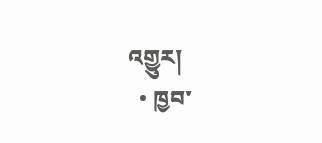འགྱུར།
  • ཁྱབ་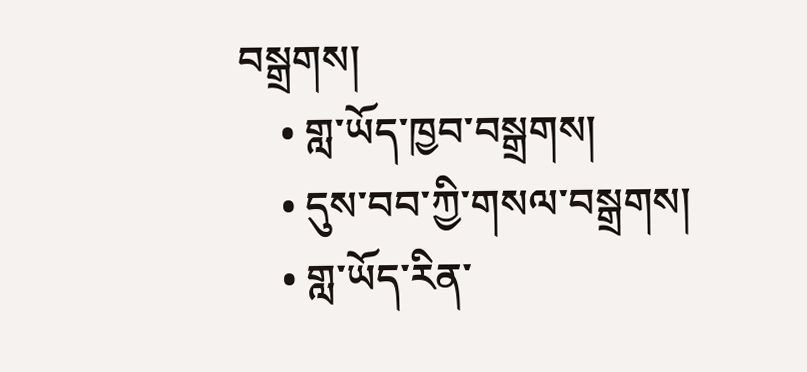བསྒྲགས།
    • གླ་ཡོད་ཁྱབ་བསྒྲགས།
    • དུས་བབ་ཀྱི་གསལ་བསྒྲགས།
    • གླ་ཡོད་རིན་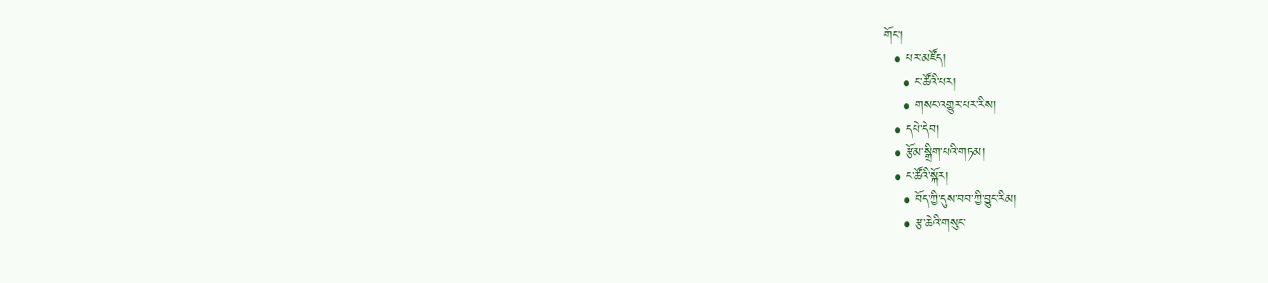གོང་།
  • པར་མཛོད།
    • ང་ཚོའི་པར།
    • གསང་འགྱུར་པར་རིས།
  • དཔེ་དེབ།
  • རྩོམ་སྒྲིག་པའི་གཏམ།
  • ང་ཚོའི་སྐོར།
    • བོད་ཀྱི་དུས་བབ་ཀྱི་བྱུང་རིམ།
    • རྩ་ཆེའི་གསུང་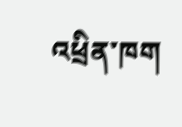འཕྲིན་ཁག